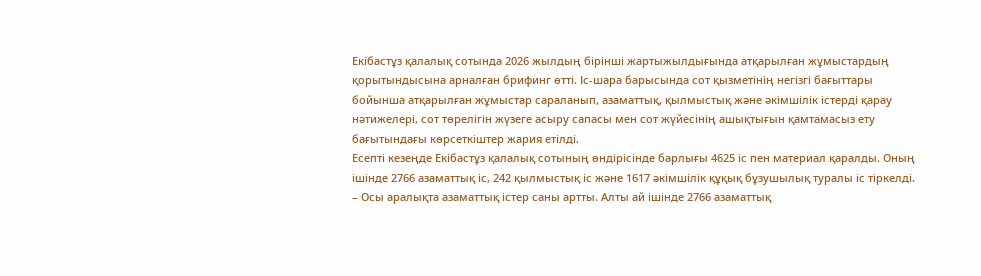Екібастұз қалалық сотында 2026 жылдың бірінші жартыжылдығында атқарылған жұмыстардың қорытындысына арналған брифинг өтті. Іс-шара барысында сот қызметінің негізгі бағыттары бойынша атқарылған жұмыстар сараланып, азаматтық, қылмыстық және әкімшілік істерді қарау нәтижелері, сот төрелігін жүзеге асыру сапасы мен сот жүйесінің ашықтығын қамтамасыз ету бағытындағы көрсеткіштер жария етілді.
Есепті кезеңде Екібастұз қалалық сотының өндірісінде барлығы 4625 іс пен материал қаралды. Оның ішінде 2766 азаматтық іс, 242 қылмыстық іс және 1617 әкімшілік құқық бұзушылық туралы іс тіркелді.
– Осы аралықта азаматтық істер саны артты. Алты ай ішінде 2766 азаматтық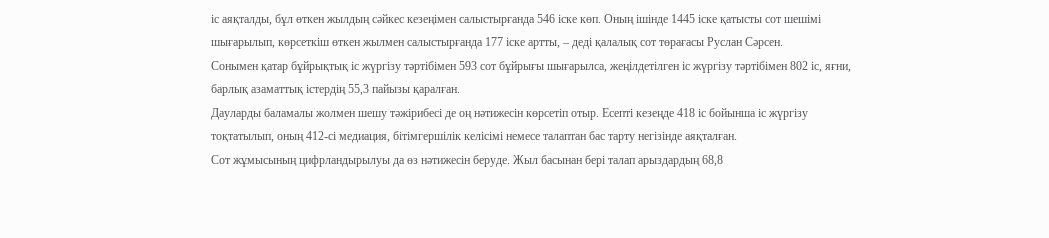іс аяқталды, бұл өткен жылдың сәйкес кезеңімен салыстырғанда 546 іске көп. Оның ішінде 1445 іске қатысты сот шешімі шығарылып, көрсеткіш өткен жылмен салыстырғанда 177 іске артты, – деді қалалық сот төрағасы Руслан Сәрсен.
Сонымен қатар бұйрықтық іс жүргізу тәртібімен 593 сот бұйрығы шығарылса, жеңілдетілген іс жүргізу тәртібімен 802 іс, яғни, барлық азаматтық істердің 55,3 пайызы қаралған.
Дауларды баламалы жолмен шешу тәжірибесі де оң нәтижесін көрсетіп отыр. Есепті кезеңде 418 іс бойынша іс жүргізу тоқтатылып, оның 412-сі медиация, бітімгершілік келісімі немесе талаптан бас тарту негізінде аяқталған.
Сот жұмысының цифрландырылуы да өз нәтижесін беруде. Жыл басынан бері талап арыздардың 68,8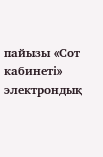пайызы «Сот кабинеті» электрондық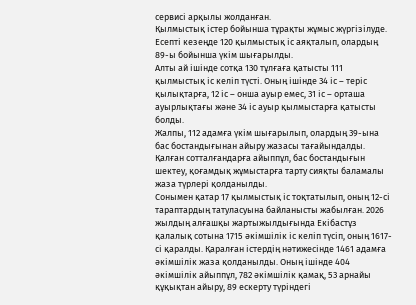сервисі арқылы жолданған.
Қылмыстық істер бойынша тұрақты жұмыс жүргізілуде. Есепті кезеңде 120 қылмыстық іс аяқталып, олардың 89-ы бойынша үкім шығарылды.
Алты ай ішінде сотқа 130 тұлғаға қатысты 111 қылмыстық іс келіп түсті. Оның ішінде 34 іс – теріс қылықтарға, 12 іс – онша ауыр емес, 31 іс – орташа ауырлықтағы және 34 іс ауыр қылмыстарға қатысты болды.
Жалпы, 112 адамға үкім шығарылып, олардың 39-ына бас бостандығынан айыру жазасы тағайындалды. Қалған сотталғандарға айыппұл, бас бостандығын шектеу, қоғамдық жұмыстарға тарту сияқты баламалы жаза түрлері қолданылды.
Сонымен қатар 17 қылмыстық іс тоқтатылып, оның 12-сі тараптардың татуласуына байланысты жабылған. 2026 жылдың алғашқы жартыжылдығында Екібастұз қалалық сотына 1715 әкімшілік іс келіп түсіп, оның 1617-сі қаралды. Қаралған істердің нәтижесінде 1461 адамға әкімшілік жаза қолданылды. Оның ішінде 404 әкімшілік айыппұл, 782 әкімшілік қамақ, 53 арнайы құқықтан айыру, 89 ескерту түріндегі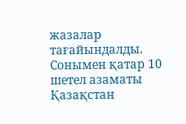жазалар тағайындалды. Сонымен қатар 10 шетел азаматы Қазақстан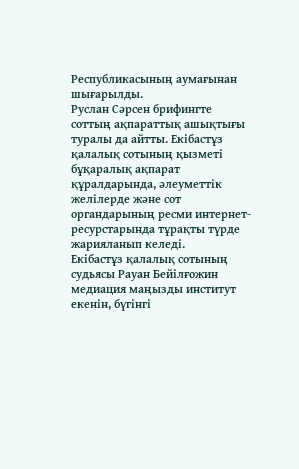Республикасының аумағынан шығарылды.
Руслан Сәрсен брифингте соттың ақпараттық ашықтығы туралы да айтты. Екібастұз қалалық сотының қызметі бұқаралық ақпарат құралдарында, әлеуметтік желілерде және сот органдарының ресми интернет-ресурстарында тұрақты түрде жарияланып келеді.
Екібастұз қалалық сотының судьясы Рауан Бейілғожин медиация маңызды институт екенін, бүгінгі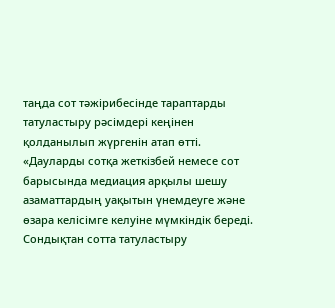таңда сот тәжірибесінде тараптарды татуластыру рәсімдері кеңінен қолданылып жүргенін атап өтті.
«Дауларды сотқа жеткізбей немесе сот барысында медиация арқылы шешу азаматтардың уақытын үнемдеуге және өзара келісімге келуіне мүмкіндік береді. Сондықтан сотта татуластыру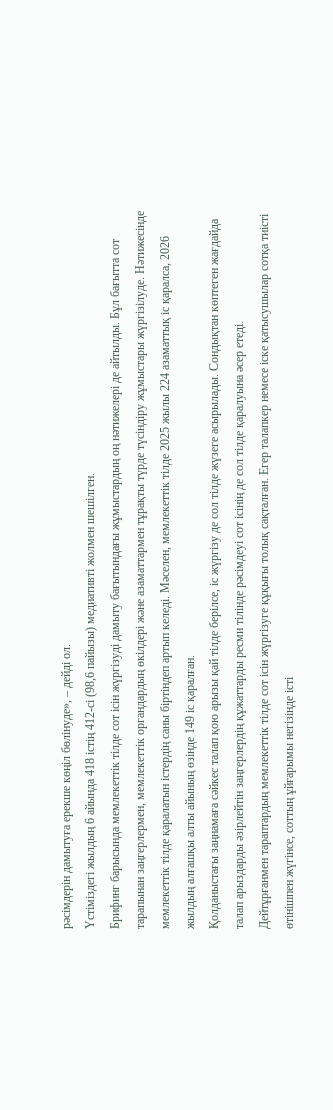рәсімдерін дамытуға ерекше көңіл бөлінуде», – дейді ол.
Үстіміздегі жылдың 6 айында 418 істің 412-сі (98,6 пайызы) медиативті жолмен шешілген.
Брифинг барысында мемлекеттік тілде сот ісін жүргізуді дамыту бағытындағы жұмыстардың оң нәтижелері де айтылды. Бұл бағытта сот тарапынан заңгерлермен, мемлекеттік органдардың өкілдері және азаматтармен тұрақты түрде түсіндіру жұмыстары жүргізілуде. Нәтижесінде мемлекеттік тілде қаралатын істердің саны біртіндеп артып келеді. Мәселен, мемлекеттік тілде 2025 жылы 224 азаматтық іс қаралса, 2026 жылдың алғашқы алты айының өзінде 149 іс қаралған.
Қолданыстағы заңнамаға сәйкес талап қою арызы қай тілде берілсе, іс жүргізу де сол тілде жүзеге асырылады. Сондықтан көптеген жағдайда талап арыздарды әзірлейтін заңгерлердің құжаттарды ресми тілінде рәсімдеуі сот ісінің де сол тілде қаралуына әсер етеді.
Дейтұрғанмен тараптардың мемлекеттік тілде сот ісін жүргізуге құқығы толық сақталған. Егер талапкер немесе іске қатысушылар сотқа тиісті өтінішпен жүгінсе, соттың ұйғарымы негізінде істі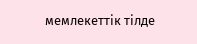мемлекеттік тілде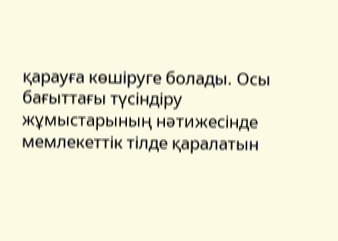қарауға көшіруге болады. Осы бағыттағы түсіндіру жұмыстарының нәтижесінде мемлекеттік тілде қаралатын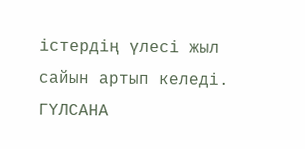істердің үлесі жыл сайын артып келеді.
ГҮЛСАНА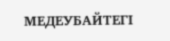МЕДЕУБАЙТЕГІ